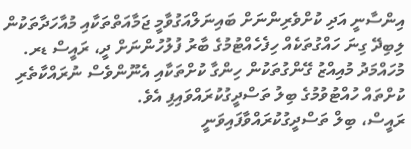އިންސާނީ އަދި ކުށްވެރިންނަށް ބައިނަލްއަގުވާމީ ޖަމާއަތްތަކާއި މުއާހަދާތަކުން ލިބިދޭ ގިނަ ހައްގުތަކެއް ހިފެހެއްޓުމުގެ ބާރު ފުލުހުންނަށް ދީ، ރައީސް ޑރ. މުހައްމަދު މުއިއްޒު ގޭންގުތަކުން ހިންގާ ކުށްތަކާއި އެނޫންވެސް ނުރައްކާތެރި ކުށްތައް ހުއްޓުވުމުގެ ބިލު ތަސްދީގުކުރައްވައިފި އެވެ.
ރައީސް، ބިލް ތަސްދީގުކުރައްވާފައިވަނީ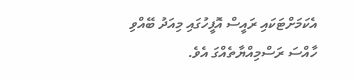އެކަމަށްޓަކައި ރައީސް އޮފީހުގައި މިއަދު ބޭއްވި ހާއްސަ ރަސްމިއްޔާތެއްގަ އެވެ.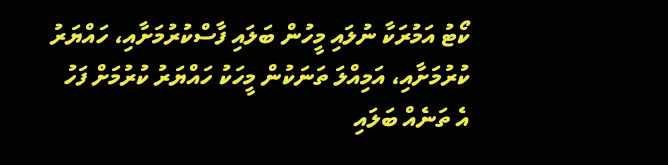ކޯޓު އަމުރަކާ ނުލައި މީހުން ބަލައި ފާސްކުރުމަށާއި، ހައްޔަރު ކުރުމަށާއި، އަމިއްލަ ތަނަކުން މީހަކު ހައްޔަރު ކުރުމަށް ފަހު އެ ތަނެއް ބަލައި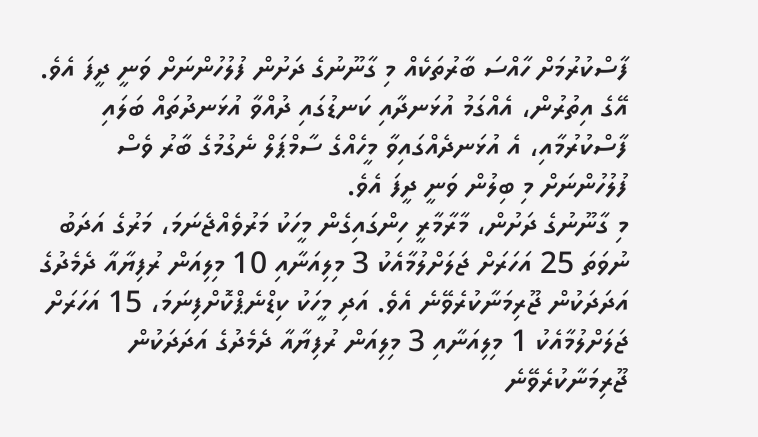ފާސްކުރުމަށް ހާއްސަ ބާރުތަކެއް މި ގާނޫނުގެ ދަށުން ފުލުހުންނަށް ވަނީ ދީފަ އެވެ. އޭގެ އިތުރުން، އެއްގަމު އުޅަނދާއި ކަނޑުގައި ދުއްވާ އުޅަނދުތައް ބަލައި ފާސްކުރުމާއި، އެ އުޅަނދެއްގައިވާ މީހެއްގެ ސާމްޕަލް ނެގުމުގެ ބާރު ވެސް ފުލުހުންނަށް މި ބިލުން ވަނީ ދީފަ އެވެ.
މި ގާނޫނުގެ ދަށުން، މާރާމާރީ ހިންގައިގެން މީހަކު މަރުވެއްޖެނަމަ، މަރުގެ އަދަބު ނުވަތަ 25 އަހަރަށް ޖަލަށްލުމާއެކު 3 މިލިއަނާއި 10 މިލިއަން ރުފިޔާއާ ދެމެދުގެ އަދަދަކުން ޖޫރިމަނާކުރެވޭނެ އެވެ. އަދި މީހަކު ކިޑްނެޕްކޮށްފިނަމަ، 15 އަހަރަށް ޖަލަށްލުމާއެކު 1 މިލިއަނާއި 3 މިލިއަން ރުފިޔާއާ ދެމެދުގެ އަދަދަކުން ޖޫރިމަނާކުރެވޭނެ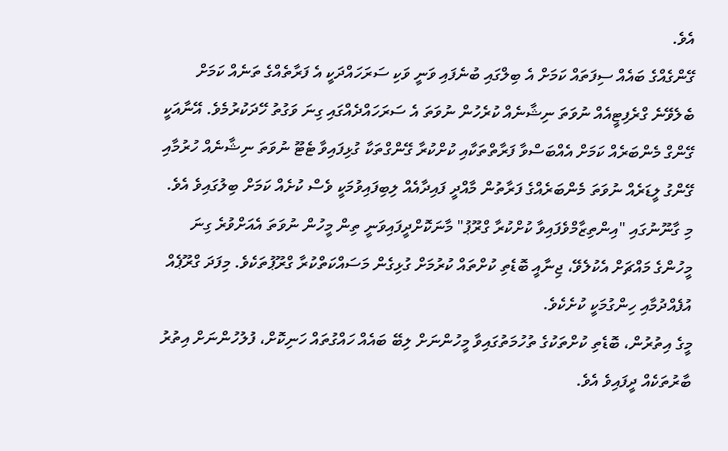އެވެ.
ގޭންގެއްގެ ބައެއް ސިފަތައް ކަމަށް އެ ބިލްގައި ބުނެފައި ވަނީ ވަކި ސަރަހައްދަކީ އެ ފަރާތެއްގެ ތަނެއް ކަމަށް ބެލެވޭނެ ގްރެފިޓީއެއް ނުވަތަ ނިޝާނެއް ކުރެހުން ނުވަތަ އެ ސަރަހައްދެއްގައި ގިނަ ވަގުތު ހޭދަކުރުމެވެ. އޭނާއަކީ ގޭންގް މެންބަރެއް ކަމަށް އެއްބަސްވާ ފަރާތްތަކާއި ކުށްކުރާ ގޭންގްތަކާ ގުޅިފައިވާ ޓެޓޫ ނުވަތަ ނިޝާނެއް ހުރުމާއި ގޭންގު ލީޑަރެއް ނުވަތަ މެންބަރެއްގެ ފަރާތުން މާއްދީ ފައިދާއެއް ލިބިފައިވުމަކީ ވެސް ކުށެއް ކަމަށް ބިލުގައިވެ އެވެ.
މި ގާނޫނުގައި "އިންތިޒާމްވެފައިވާ ކުށްކުރާ ގްރޫޕު" މާނަކޮށްދީފައިވަނީ ތިން މީހުން ނުވަތަ އެއަށްވުރެ ގިނަ މީހުންގެ މައްޗަށް އެކުލެވޭ، ޖިނާއީ ބޮޑެތި ކުށްތައް ކުރުމަށް ގުޅިގެން މަސައްކަތްކުރާ ގްރޫޕުތަކެވެ. މިފަދަ ގްރޫޕެއް އުފެއްދުމާއި ހިންގުމަކީ ކުށެކެވެ.
މީގެ އިތުރުން، ބޮޑެތި ކުށްތަކުގެ ތުހުމަތުގައިވާ މީހުންނަށް ލިބޭ ބައެއް ހައްގުތައް ހަނިކޮށް، ފުލުހުންނަށް އިތުރު ބާރުތަކެއް ދީފައިވެ އެވެ.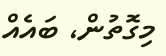މިގޮތުން، ބައެއް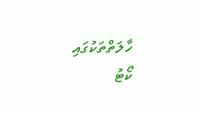ހާލަތްތަކުގައި ކޯޓު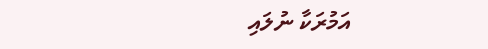އަމުރަކާ ނުލައި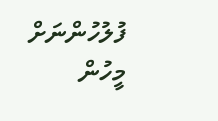ފުލުހުންނަށް މީހުން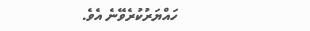ހައްޔަރުކުރެވޭނެ އެވެ.